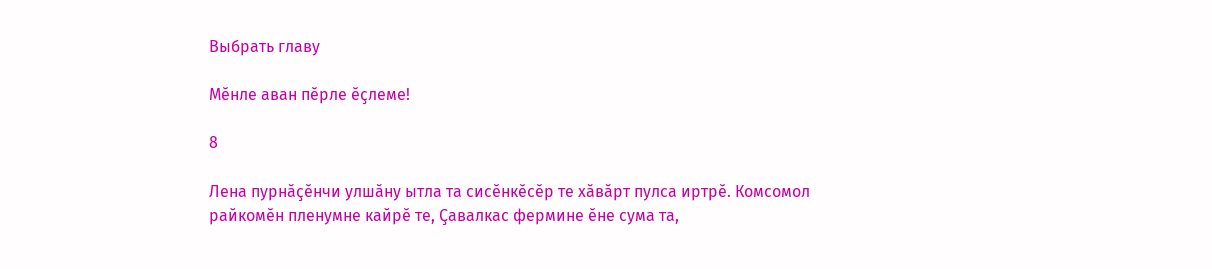Выбрать главу

Мӗнле аван пӗрле ӗҫлеме!

8

Лена пурнӑҫӗнчи улшӑну ытла та сисӗнкӗсӗр те хӑвӑрт пулса иртрӗ. Комсомол райкомӗн пленумне кайрӗ те, Ҫавалкас фермине ӗне сума та,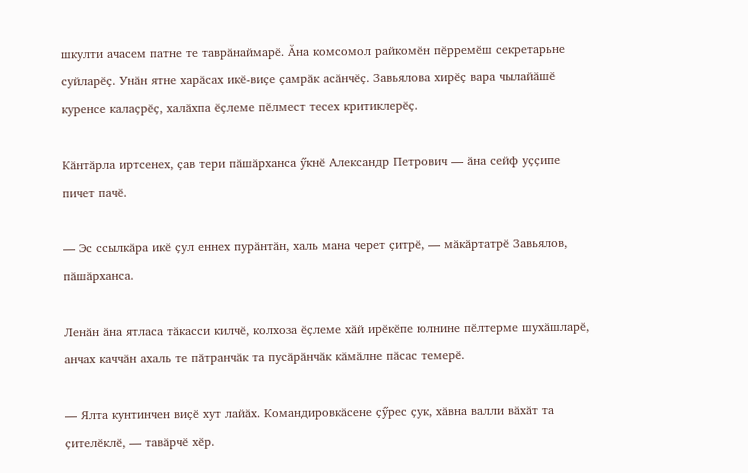шкулти ачасем патне те таврӑнаймарӗ. Ӑна комсомол райкомӗн пӗрремӗш секретарьне суйларӗҫ. Унӑн ятне харӑсах икӗ-виҫе ҫамрӑк асӑнчӗҫ. Завьялова хирӗҫ вара чылайӑшӗ куренсе калаҫрӗҫ, халӑхпа ӗҫлеме пӗлмест тесех критиклерӗҫ.

Кӑнтӑрла иртсенех, ҫав тери пӑшӑрханса ӳкнӗ Александр Петрович — ӑна сейф уҫҫипе пичет пачӗ.

— Эс ссылкӑра икӗ ҫул еннех пурӑнтӑн, халь мана черет ҫитрӗ, — мӑкӑртатрӗ Завьялов, пӑшӑрханса.

Ленӑн ӑна ятласа тӑкасси килчӗ, колхоза ӗҫлеме хӑй ирӗкӗпе юлнине пӗлтерме шухӑшларӗ, анчах каччӑн ахаль те пӑтранчӑк та пусӑрӑнчӑк кӑмӑлне пӑсас темерӗ.

— Ялта кунтинчен виҫӗ хут лайӑх. Командировкӑсене ҫӳрес ҫук, хӑвна валли вӑхӑт та ҫителӗклӗ, — тавӑрчӗ хӗр.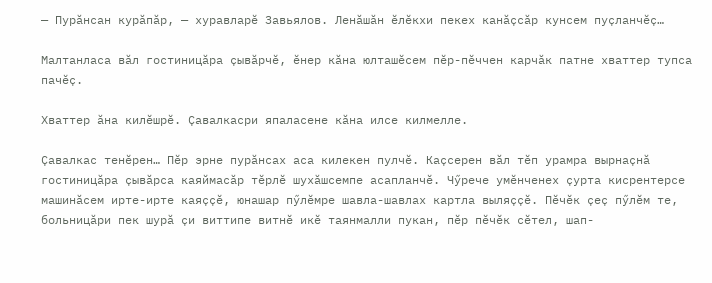— Пурӑнсан курӑпӑр, — хуравларӗ Завьялов. Ленӑшӑн ӗлӗкхи пекех канӑҫсӑр кунсем пуҫланчӗҫ…

Малтанласа вӑл гостиницӑра ҫывӑрчӗ, ӗнер кӑна юлташӗсем пӗр-пӗччен карчӑк патне хваттер тупса пачӗҫ.

Хваттер ӑна килӗшрӗ. Ҫавалкасри япаласене кӑна илсе килмелле.

Ҫавалкас тенӗрен… Пӗр эрне пурӑнсах аса килекен пулчӗ. Каҫсерен вӑл тӗп урамра вырнаҫнӑ гостиницӑра ҫывӑрса каяймасӑр тӗрлӗ шухӑшсемпе асапланчӗ. Чӳрече умӗнченех ҫурта кисрентерсе машинӑсем ирте-ирте каяҫҫӗ, юнашар пӳлӗмре шавла-шавлах картла выляҫҫӗ. Пӗчӗк ҫеҫ пӳлӗм те, больницӑри пек шурӑ ҫи виттипе витнӗ икӗ таянмалли пукан, пӗр пӗчӗк сӗтел, шап-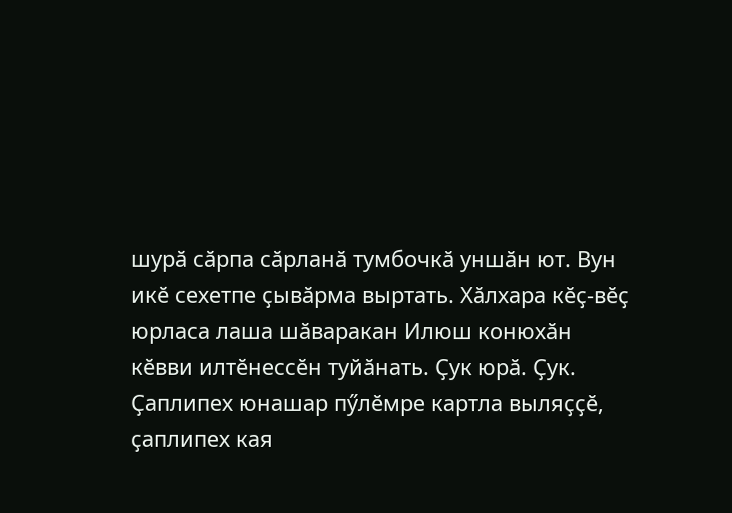шурӑ сӑрпа сӑрланӑ тумбочкӑ уншӑн ют. Вун икӗ сехетпе ҫывӑрма выртать. Хӑлхара кӗҫ-вӗҫ юрласа лаша шӑваракан Илюш конюхӑн кӗвви илтӗнессӗн туйӑнать. Ҫук юрӑ. Ҫук. Ҫаплипех юнашар пӳлӗмре картла выляҫҫӗ, ҫаплипех кая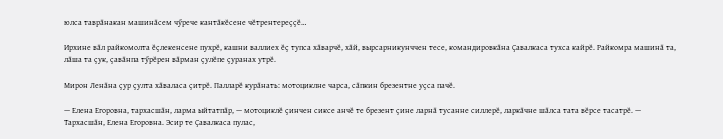юлса таврӑнакан машинӑсем чӳрече кантӑкӗсене чӗтрентереҫҫӗ…

Ирхине вӑл райкомолта ӗҫлекенсене пухрӗ, кашни валлиех ӗҫ тупса хӑварчӗ, хӑй, вырсарникунччен тесе, командировкӑна Ҫавалкаса тухса кайрӗ. Райкомра машинӑ та, лӑша та ҫук, ҫавӑнпа тӳрӗрен вӑрман ҫулӗпе ҫуранах утрӗ.

Мирон Ленӑна ҫур ҫулта хӑваласа ҫитрӗ. Палларӗ курӑнать: мотоциклне чарса, сӑпкин брезентне уҫса пачӗ.

— Елена Егоровна, тархасшӑн, ларма ыйтатпӑр, — мотоциклӗ ҫинчен сиксе анчӗ те брезент ҫине ларнӑ тусанне силлерӗ, ларкӑчне шӑлса тата вӗрсе тасатрӗ. — Тархасшӑн, Елена Егоровна. Эсир те Ҫавалкаса пулас,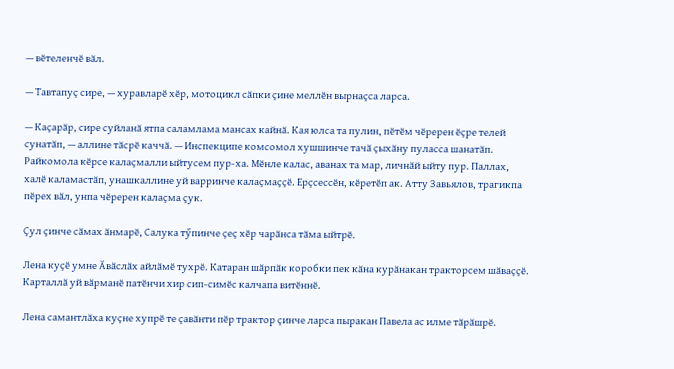— вӗтеленчӗ вӑл.

— Тавтапуҫ сире, — хуравларӗ хӗр, мотоцикл сӑпки ҫине меллӗн вырнаҫса ларса.

— Каҫарӑр, сире суйланӑ ятпа саламлама мансах кайнӑ. Кая юлса та пулин, пӗтӗм чӗререн ӗҫре телей сунатӑп, — аллине тӑсрӗ каччӑ. — Инспекципе комсомол хушшинче тачӑ ҫыхӑну пуласса шанатӑп. Райкомола кӗрсе калаҫмалли ыйтусем пур-ха. Мӗнле калас, аванах та мар, личнӑй ыйту пур. Паллах, халӗ каламастӑп, унашкаллине уй варринче калаҫмаҫҫӗ. Ерҫсессӗн, кӗретӗп ак. Атту Завьялов, трагикпа пӗрех вӑл, унпа чӗререн калаҫма ҫук.

Ҫул ҫинче сӑмах ӑнмарӗ, Салука тӳпинче ҫеҫ хӗр чарӑнса тӑма ыйтрӗ.

Лена куҫӗ умне Ӑвӑслӑх айлӑмӗ тухрӗ. Катаран шӑрпӑк коробки пек кӑна курӑнакан тракторсем шӑваҫҫӗ. Карталлӑ уй вӑрманӗ патӗнчи хир сип-симӗс калчапа витӗннӗ.

Лена самантлӑха куҫне хупрӗ те ҫавӑнти пӗр трактор ҫинче ларса пыракан Павела ас илме тӑрӑшрӗ.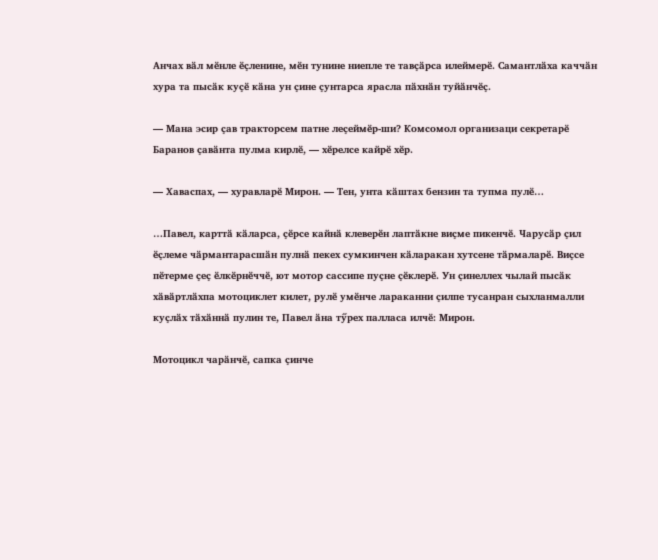Анчах вӑл мӗнле ӗҫленине, мӗн тунине ниепле те тавҫӑрса илеймерӗ. Самантлӑха каччӑн хура та пысӑк куҫӗ кӑна ун ҫине ҫунтарса ярасла пӑхнӑн туйӑнчӗҫ.

— Мана эсир ҫав тракторсем патне леҫеймӗр-ши? Комсомол организаци секретарӗ Баранов ҫавӑнта пулма кирлӗ, — хӗрелсе кайрӗ хӗр.

— Хаваспах, — хуравларӗ Мирон. — Тен, унта кӑштах бензин та тупма пулӗ…

…Павел, карттӑ кӑларса, ҫӗрсе кайнӑ клеверӗн лаптӑкне виҫме пикенчӗ. Чарусӑр ҫил ӗҫлеме чӑрмантарасшӑн пулнӑ пекех сумкинчен кӑларакан хутсене тӑрмаларӗ. Виҫсе пӗтерме ҫеҫ ӗлкӗрнӗччӗ, ют мотор сассипе пуҫне ҫӗклерӗ. Ун ҫинеллех чылай пысӑк хӑвӑртлӑхпа мотоциклет килет, рулӗ умӗнче лараканни ҫилпе тусанран сыхланмалли куҫлӑх тӑхӑннӑ пулин те, Павел ӑна тӳрех палласа илчӗ: Мирон.

Мотоцикл чарӑнчӗ, сапка ҫинче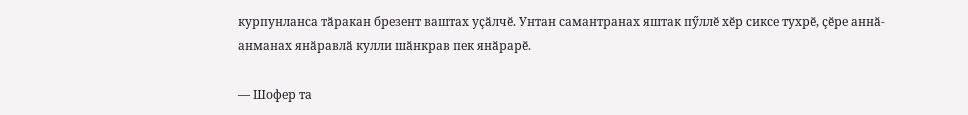курпунланса тӑракан брезент ваштах уҫӑлчӗ. Унтан самантранах яштак пӳллӗ хӗр сиксе тухрӗ, ҫӗре аннӑ-анманах янӑравлӑ кулли шӑнкрав пек янӑрарӗ.

— Шофер та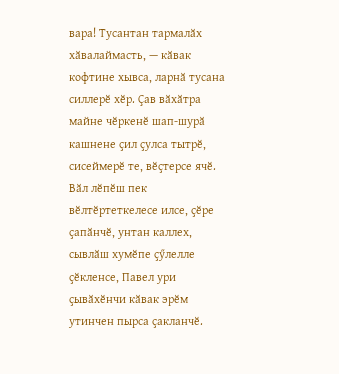вара! Тусантан тармалӑх хӑвалаймасть, — кӑвак кофтине хывса, ларнӑ тусана силлерӗ хӗр. Ҫав вӑхӑтра майне чӗркенӗ шап-шурӑ кашнене ҫил ҫулса тытрӗ, сисеймерӗ те, вӗҫтерсе ячӗ. Вӑл лӗпӗш пек вӗлтӗртеткелесе илсе, ҫӗре ҫапӑнчӗ, унтан каллех, сывлӑш хумӗпе ҫӳлелле ҫӗкленсе, Павел ури ҫывӑхӗнчи кӑвак эрӗм утинчен пырса ҫакланчӗ.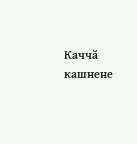Каччӑ кашнене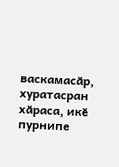васкамасӑр, хуратасран хӑраса, икӗ пурнипе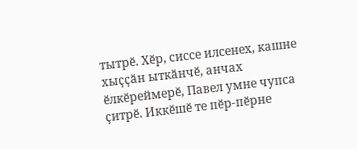тытрӗ. Хӗр, сиссе илсенех, кашне хыҫҫӑн ыткӑнчӗ, анчах ӗлкӗреймерӗ, Павел умне чупса ҫитрӗ. Иккӗшӗ те пӗр-пӗрне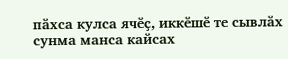пӑхса кулса ячӗҫ, иккӗшӗ те сывлӑх сунма манса кайсах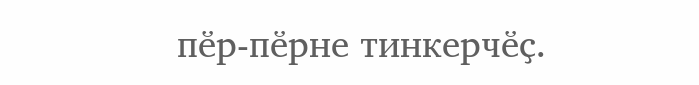пӗр-пӗрне тинкерчӗҫ.